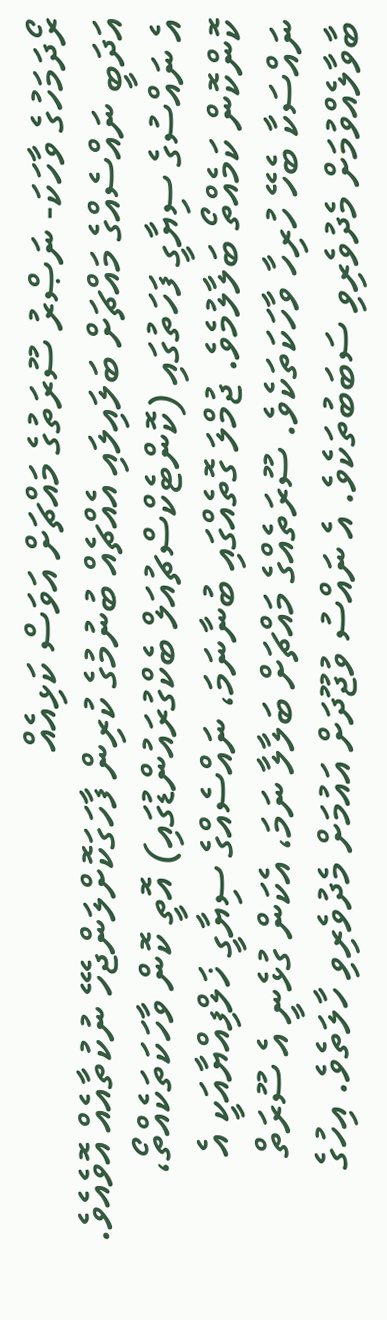ރޯދަމަހުގެ ވާހަކަ- ނަޞްރު ސޫރަތުގެ މައްޗަށް އަވަސް ކަޅިއެއް
އަދަބީ ނައްސެއްގެ މައްޗަށް ބަލައިލައި އެއްޗެއް ބުނުމުގެ ކުރިން ފާހަގަކޮށްލަންޖެހޭ ނުކުތާއެއް އޮވެއެވެ. އެ ނައްސުގެ ސިޔާގީ ފަހަތުގައި (ކޮންޓެކްސްޗުއަލް ބެކްގުރައުންޑުގައި) އޮތީ ކޮން ވާހަކަތަކެއްތޯ، ކޮންކޮން ކަމެއްތޯ ބަލާލުމެވެ. ޖުމްލަ ގޮތެއްގައި ބުނާނަމަ، ނައްސެއްގެ ސިޔާގީ ޚަލްފިއްޔާއަކީ އެ ނައްސަކާ ބެހޭ ހުރިހާ ވާހަކަތަކެވެ. ސޫރަތެއްގެ މައްޗަށް ބަލާލާ ނަމަ، އެކަން ގުޅެނީ އެ ސޫރަތް ބާވާލެއްވުމަށް މެދުވެރިވި ސަބަބުތަކެވެ. އެ ނައްސު ވުޖޫދަށް އައުމަށް މެދުވެރިވި ހާލަތެވެ. އިހުގެ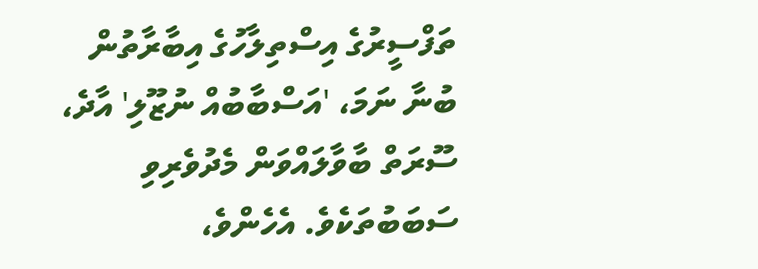ތަފްސީރުގެ އިސްތިލާހުގެ އިބާރާތުން ބުނާ ނަމަ، 'އަސްބާބުއް ނުޒޫލި' އާދެ، ސޫރަތް ބާވާލައްވަން މެދުވެރިވި ސަބަބުތަކެވެ. އެހެންވެ،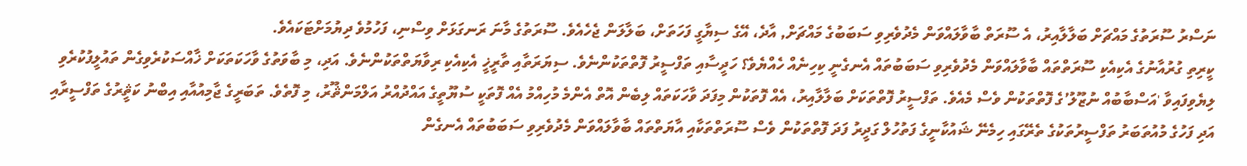ނަސްރު ސޫރަތުގެ މައްޗަށް ބަލާލާއިރު، އެ ސޫރަތް ބާވާލައްވަން މެދުވެރިވި ސަބަބުގެ މައްޗަށް, އާދެ، އޭގެ ސިޔާގީ ފަހަތަށް، ބަލާލަން ޖެހެއެވެ. ސޫރަތުގެ މާނަ ރަނގަޅަށް ވިސްނި، ފަހުމުވެ ދިޔުމަށްޓަކައެވެ.
ކީރިތި ގުރުއާނުގެ އެކިއެކި ސޫރަތްތައް ބާވާލައްވަން މެދުވެރިވި ސަބަބުތައް އެނގެނީ ކިހިނެއް ހެއްޔެވެ؟ ހަދީސާއި ތަފްސީރު ފޮތްތަކުންނެވެ. ސިޔަރަތާއި ތާރީޚީ އެކިއެކި ރިވާޔަތްތަކުންނެވެ. އަދި، މި ބާވަތުގެ ވާހަކަތަކަށް ޚާއްސަކުރެވިގެން ތައުލީފުކުރެވި ލިޔެވިފައިވާ 'އަސްބާބުއް ނުޒޫލު’ގެ ފޮތްތަކުން ވެސް މެއެވެ. ތަފްސީރު ފޮތްތަކަށް ބަލާލާއިރު، އެއް ފޮތަކުން މިފަދަ ވާހަކަތައް ލިބެން އޮތް އެންމެ މުހިއްމު އެއް ފޮތަކީ ސުޔޫތީގެ އައްދުއްރު އަލްމަންޘޫރު، މި ފޮތެވެ. ތަބަރީގެ ޖާމިއުއާއި އިބްނު ކަޘީރުގެ ތަފްސީރާއި އަދި ފަހުގެ މުއުތަބަރު ތަފްސީރުތަކުގެ ތެރޭގައި ހިމެނޭ ޝައުކާނީގެ ފަތުހުލް ގަދީރު ފަދަ ފޮތްތަކުން ވެސް ސޫރަތްތަކާއި އާޔަތްތައް ބާވާލައްވަން މެދުވެރިވި ސަބަބުތައް އެނގެން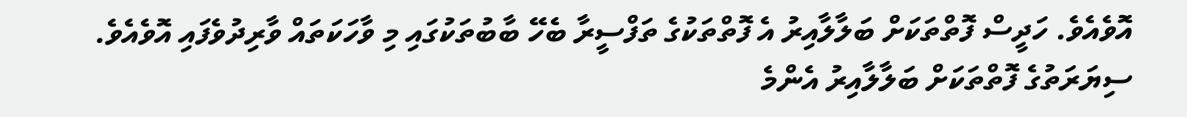އޮވެއެވެ. ހަދީސް ފޮތްތަކަށް ބަލާލާއިރު އެ ފޮތްތަކުގެ ތަފްސީރާ ބެހޭ ބާބުތަކުގައި މި ވާހަކަތައް ވާރިދުވެފައި އޮވެއެވެ. ސިޔަރަތުގެ ފޮތްތަކަށް ބަލާލާއިރު އެންމެ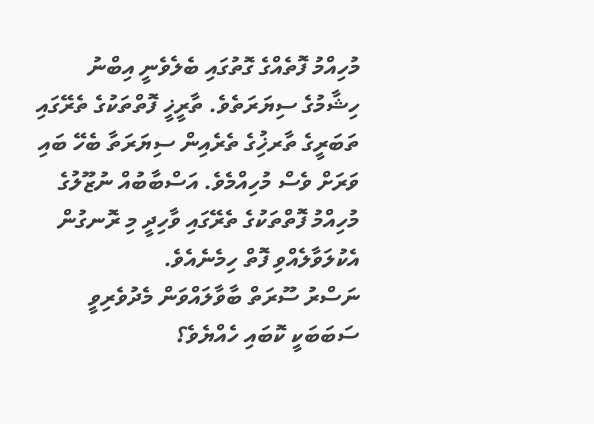މުހިއްމު ފޮތެއްގެ ގޮތުގައި ބެލެވެނީ އިބްނު ހިޝާމުގެ ސިޔަރަތެވެ. ތާރީޚީ ފޮތްތަކުގެ ތެރޭގައި ތަބަރީގެ ތާރޚިުގެ ތެރެއިން ސިޔަރަތާ ބެހޭ ބައި ވަރަށް ވެސް މުހިއްމެވެ. އަސްބާބުއް ނުޒޫލުގެ މުހިއްމު ފޮތްތަކުގެ ތެރޭގައި ވާހިދީ މި ރޮނގުން އެކުލަވާލެއްވި ފޮތް ހިމެނެއެވެ.
ނަސްރު ސޫރަތް ބާވާލައްވަން މެދުވެރިވީ ސަބަބަކީ ކޮބައި ހެއްޔެވެ؟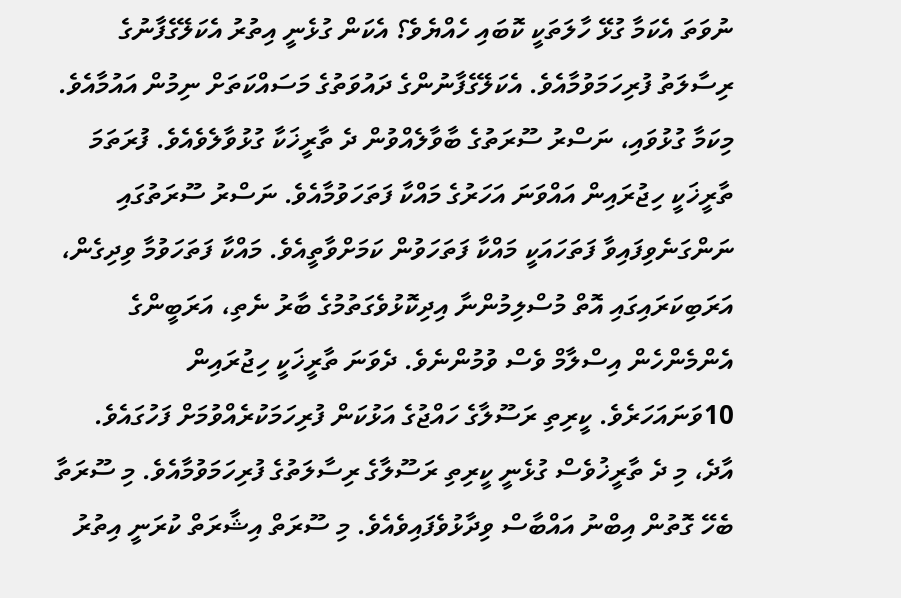ނުވަތަ އެކަމާ ގުޅޭ ހާލަތަކީ ކޮބައި ހެއްޔެވެ؟ އެކަން ގުޅެނީ އިތުރު އެކަލޭގެފާނުގެ ރިސާލަތު ފުރިހަމަވުމާއެވެ. އެކަލޭގެފާނުންގެ ދައުވަތުގެ މަސައްކަތަށް ނިމުން އައުމާއެވެ. މިކަމާ ގުޅުވައި، ނަސްރު ސޫރަތުގެ ބާވާލެއްވުން ދެ ތާރީޚަކާ ގުޅުވާލެވެއެވެ. ފުރަތަމަ ތާރީޚަކީ ހިޖުރައިން އައްވަނަ އަހަރުގެ މައްކާ ފަތަހަވުމާއެވެ. ނަސްރު ސޫރަތުގައި ނަންގަނެވިފައިވާ ފަތަހައަކީ މައްކާ ފަތަހަވުން ކަމަށްވާތީއެވެ. މައްކާ ފަތަހަވުމާ ވިދިގެން، އަރަބިކަރައިގައި އޮތް މުސްލިމުންނާ އިދިކޮޅުވެގަތުމުގެ ބާރު ނެތި، އަރަބީންގެ އެންމެންހެން އިސްލާމް ވެސް ވުމުންނެވެ. ދެވަނަ ތާރީޚަކީ ހިޖުރައިން 10ވަނައަހަރެވެ. ކީރިތި ރަސޫލާގެ ހައްޖުގެ އަޅުކަން ފުރިހަމަކުރެއްވުމަށް ފަހުގައެވެ. އާދެ، މި ދެ ތާރީޚުވެސް ގުޅެނީ ކީރިތި ރަސޫލާގެ ރިސާލަތުގެ ފުރިހަމަވުމާއެވެ. މި ސޫރަތާ ބެހޭ ގޮތުން އިބްނު އައްބާސް ވިދާޅުވެފައިވެއެވެ. މި ސޫރަތް އިޝާރަތް ކުރަނީ އިތުރު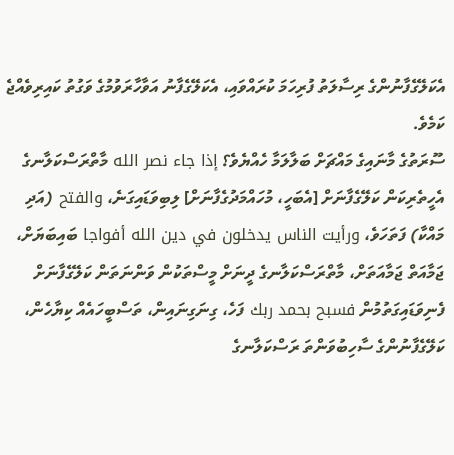އެކަލޭގެފާނުންގެ ރިސާލަތު ފުރިހަމަ ކުރައްވައި، އެކަލޭގެފާނު އަވާހާރަވުމުގެ ވަގުތު ކައިރިވެއްޖެ ކަމެވެ.
ސޫރަތުގެ މާނައިގެ މައްޗަށް ބަލާލަމާ ހެއްޔެވެ؟ إذا جاء نصر الله މާތްރަސްކަލާނގެ އެހީތެރިކަން ކަލޭގެފާނަށް [އެބަހީ، މުހައްމަދުގެފާނަށް] ލިބިވަޑައިގަނެ، والفتح (އަދި މައްކާ) ފަތަހަވެ، ورأيت الناس يدخلون في دين الله أفواجا ބައިބަޔަށް، ޖަމާއަތް ޖަމާއަތަށް، މާތްރަސްކަލާނގެ ދީނަށް މީސްތަކުން ވަންނަތަން ކަލޭގެފާނަށް ފެނިވަޑައިގަތުމުން فسبح بحمد ربك ފަހެ، ގިނަގިނައިން، ތަސްބީހައެއް ކިޔާހެން، ކަލޭގެފާނުންގެ ސާހިބުވަންތަ ރަސްކަލާނގެ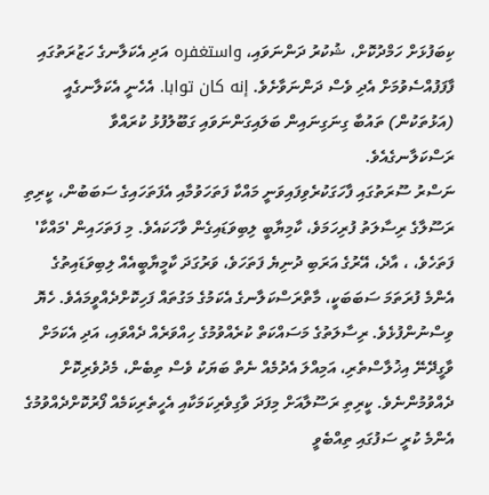ކިބަފުޅަށް ހަމްދުކޮށް، ޝުކުރު ދަންނަވައި، واستغفره އަދި އެކަލާނގެ ހަޒުރަތުގައި ފާފަފުއްސެވުމަށް އެދި ވެސް ދަންނަވާށެވެ. إنه كان توابا. އެހެނީ އެކަލާނގެއީ (އަޅުތަކުން) ތައުބާ ގިނަގިނައިން ބަލައިގަންނަވައި ގަބޫލުފުޅު ކުރައްވާ ރަސްކަލާނގެއެވެ.
ނަސްރު ސޫރަތުގައި ފާހަގަކުރެވިފައިވަނީ މައްކާ ފަތަހަވުމާއި އެފަތަހައިގެ ސަބަބުން، ކީރިތި ރަސޫލާގެ ރިސާލަތު ފުރިހަމަވެ، ކާމިޔާބީ ލިބިވަޑައިގެން ވާހަކައެވެ. މި ފަތަހައިން 'މައްކާ' ފަތަހެވެ، ، އާދެ، އޭރުގެ އަރަބި ދުނިޔެ ފަތަހަވެ، ވަރުގަދަ ކާމީޔާބީއެއް ލިބިވަޑައިތުގެ އެންމެ ފުރަތަމަ ސަބަބަކީ، މާތްރަސްކަލާނގެ އެކަމުގެ މަގުތައް ފަހިކޮށްދެއްވީމައެވެ. ހެޔޮ ވިސްނުންފުޅެވެ. ރިސާލަތުގެ މަސައްކަތް ކުރެއްވުމުގެ ހިއްވަރެއް ދެއްވައި، އަދި އެކަމަށް ވާގީދޭނޭ އިޚުލާސްތެރި، އަމިއްލަ އެދުމެއް ނެތް ބަޔަކު ވެސް ތިބެން، މެދުވެރިކޮށް ދެއްވުމުންނެވެ. ކީރިތި ރަސޫލާއަށް މިފަދަ ވާގިވެރިކަމަކާއި އެހީތެރިކަމެއް ފޯރުކޮށްދެއްވުމުގެ އެންމެ ކުރީ ސަފުގައި ތިއްބެވީ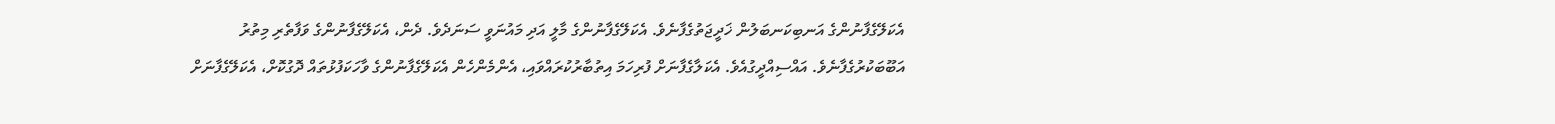އެކަލޭގެފާނުންގެ އަނބިކަނބަލުން ޚަދީޖަތުގެފާނެވެ. އެކަލޭގެފާނުންގެ މާލީ އަދި މައުނަވީ ސަނަދެވެ. ދެން، އެކަލޭގެފާނުންގެ ވަފާތެރި މިތުރު އަބޫބަކުރުގެފާނެވެ. އައްސިއްދީގުއެވެ. އެކަލާގެފާނަށް ފުރިހަމަ އިތުބާރުކުރައްވައި، އެންމެންހެން އެކަލޭގެފާނުންގެ ވާހަކަފުޅުތައް ދޮގުކޮށް، އެކަލޭގެފާނަށް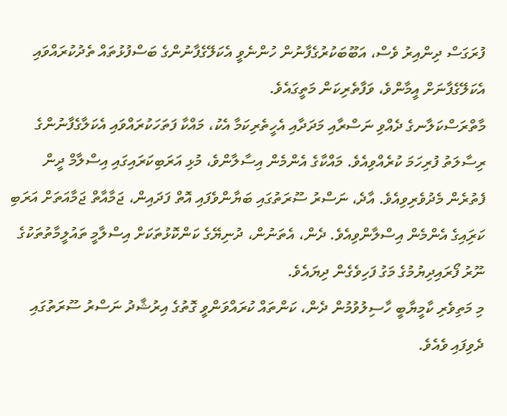ފުރަގަސް ދިންއިރު ވެސް، އަބޫބަކުރުގެފާނުން ހުންނެވީ އެކަލޭގެފާނުންގެ ބަސްފުޅުތައް ތެދުކުރައްވައި އެކަލޭގެފާނަށް އީމާންވެ، ވަފާތެރިކަން މަތީގައެވެ.
މާތްރަސްކަލާނގެ ދެއްވި ނަސްރާއި މަދަދާއި އެހީތެރިކަމާ އެކު، މައްކާ ފަތަހަކުރައްވައި އެކަލާގެފާނުންގެ ރިސާލަތު ފުރިހަމަ ކުރެއްވިއެވެ. މައްކާގެ އެންމެން އިސާލާންވެ، މުޅި އަރަބިކަރައިގައި އިސްލާމް ދީން ފެތުރެން މެދުވެރިވިއެވެ. އާދެ، ނަސްރު ސޫރަތުގައި ބަޔާންވެފައި އޮތް ފަދައިން، ޖަމާއާތް ޖަމާއަތަށް އަރަބި ކަރަިއިގެ އެންމެން އިސްލާންވިއެވެ. ދެން، އެތަނުން، ދުނިޔޭގެ ކަންކޮޅުތަކަށް އިސްލާމީ ތައުލީމާތުތަކުގެ ނޫރު ފޯރައިދިޔުމުގެ މަގު ފަހިވެގެން ދިޔައެވެ.
މި މަތިވެރި ކާމީޔާބީ ހާސިލުވުމުން ދެން، ކަންތައް ކުރައްވަންވީ ގޮތުގެ އިރުޝާދު ނަސްރު ސޫރަތުގައި ދެވިފައި ވެއެވެ.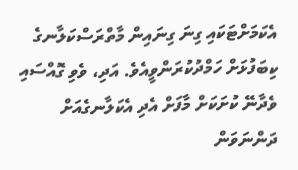އެކަމަށްޓަކައި ގިނަ ގިނައިން މާތްރަސްކަލާނގެ ކިބަފުޅަށް ހަމްދުކުރަންވީއެވެ. އަދި، ވެވި ގޮއްސައި ވެދާނޭ ކުށަކަށް މާފަށް އެދި އެކަލާނގެއަށް ދަންނަވަން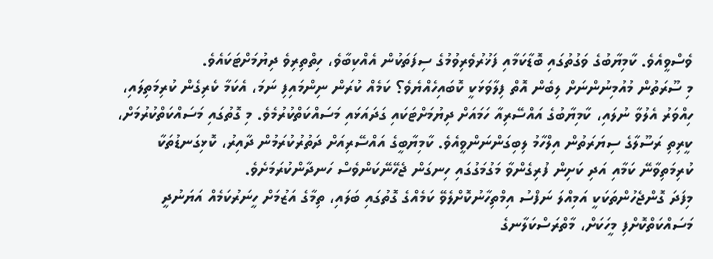ވެސްވީއެވެ. ކާމިޔާބުގެ ވަގުތުގައި ބޮޑާކަމާއި ފަޚުރުވެރިވުމުގެ ސިފަތަކުން އެއްކިބާވެ، ހިތްތިރިވެ ދިޔުމަށްޓަކައެވެ.
މި ސޫރަތުން މުއުމިނުންނަށް ލިބެން އޮތް ފިލާވަޅަކީ ކޮބައިހެއްޔެވެ؟ ކަމެއް ކުރަން ނިންމައިފި ނަމަ، އެކަމާ ކެރިގެން ކުރިމަތިލައި، ހިއްވަރު އެލުވާ ނުލައި، ކާމިޔާބުގެ އައްސޭރިއާ ހަމައަށް ދިޔުމަށްޓަކައި ގަދައަޅައި މަސައްކަތްކުރުމެވެ. މި ގޮތުގައި މަސައްކަތްކުރުމަށް، ކީރިތި ރަސޫލާގެ ސިޔަރަތުން އިލްހާމު ލިބިގަންނަންވީއެވެ. ކާމިޔާބީގެ އައްސޭރިއަށް ދަތުރުކުރަމުން ދާއިރު، ކޮޅިގަނޑުތަކާ ކުރިމަތިވާނޭ ކަމާއި އަދި ކަށިން ފުރިގެންވާ މަގުމަގުގައި ހިނގަން ޖެހޭނޭކަންވެސް ހަނދާންކުރަމަށެވެ.
މިފަދަ ގޮންޖެހުންތަކަކީ އަމިއްލަ ނަފްސު އިމްތިހާނުކޮށްލެވޭ ކަމެއްގެ ގޮތުގައި ބަލައި، ތިމާގެ އަޒުމަށް ހީނަރުކަމެއް އަޔަނުދީ މަސައްކަތްކޮށްފި މީހަކަށް، މާތްރަސްކަލާނގެ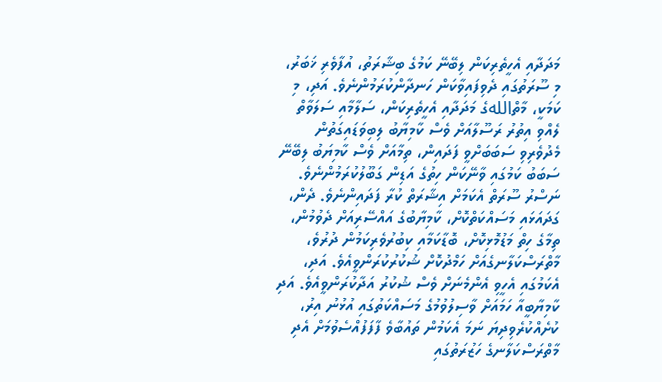މަދަދާއި އެހީތެރިކަން ލިބޭނޭ ކަމުގެ ބިޝާރަތު، އުފާވެރި ޚަބަރު، މި ސޫރަތުގައި ދެވިފައިވާކަން ހަނދާންކުރަމުންނެވެ. އަދި، މި ކަމަކީ، މާތްاللهގެ މަދަދާއި އެހީތެރިކަން، ސަލާމާއި ސަލަވާތް ލެއްވި އިތުރު ރަސޫލާއަށް ވެސް ކާމިޔާބު ލިބިވަޑައިގަތުން މެދުވެރިވި ސަބަބަށްވީ ފަދައިން، ތިމާއަށް ވެސް ކާމިޔަބު ލިބޭނޭ ސަބަބު ކަމުގައި ވާނޭކަން ހިތުގެ އަޑިން ގަބޫލުކުރަމުންނެވެ. ނަސްރު ސޫރަތް އެކަމަށް އިޝާރަތް ކުރާ ފަދައިންނެވެ. ދެން، ގަދައަޅައި މަސައްކަތްކޮށް، ކާމިޔާބުގެ އައްސޭރިއަށް ދެވުމުން، ތިމާގެ ހިތް މަޑުމޮޅިކޮށް، ބޮޑާކަމާއި ކިބުރުވެރިކަމުން ދުރުވެ، މާތްރަސްކަލާނގެއަށް ހަމްދުކޮށް ޝުކުރުކުރަންވީއެވެ. އަދި، އެކަމުގައި އެހީވި އެންމެނަށް ވެސް ޝުކުރު އަދާކުރަންވީއެވެ. އަދި ކާމިޔާބީއާ ހަމައަށް ވާސިލުވުމުގެ މަސައްކަތުގައި އުޅުނު އިރު، ކުށެއްކުރެވިދިޔަ ނަމަ އެކަމުން ތައުބާވެ ފާފަފުއްސެވުމަށް އެދި މާތްރަސްކަލާނގެ ހަޒުރަތުގައި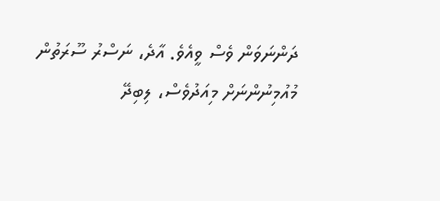ދަންނަވަން ވެސް ވީއެވެ. އާދެ، ނަސްރު ސޫރަތުން މުއުމިނުންނަށް މިއަދުވެސް، ލިބިދޭ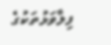ފިލާވަޅުތަކުގެ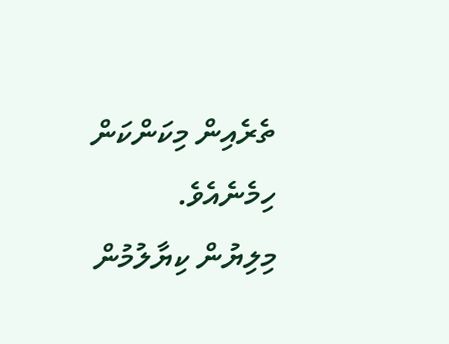ތެރެއިން މިކަންކަން ހިމެނެއެވެ.
މިލިޔުން ކިޔާލުމުން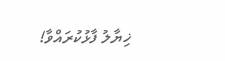ޚިޔާލު ފާޅުކުރައްވާ!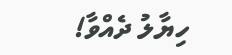ހިޔާލު ދެއްވާ!